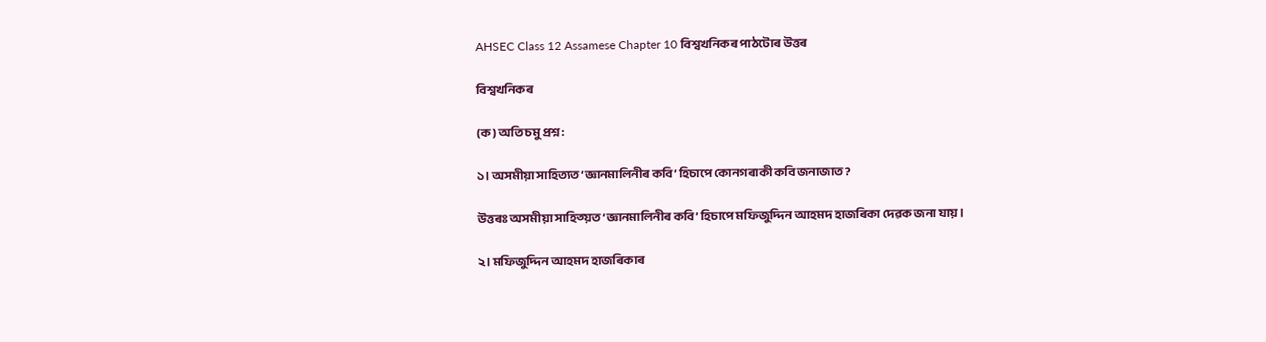AHSEC Class 12 Assamese Chapter 10 বিশ্বখনিকৰ পাঠটোৰ উত্তৰ

বিশ্বখনিকৰ

(ক) অতি চমু প্ৰশ্ন :

১। অসমীয়া সাহিত্যত ‘জ্ঞানমালিনীৰ কবি’ হিচাপে কোনগৰাকী কবি জনাজাত?

উত্তৰঃ অসমীয়া সাহিত্য়ত ‘জ্ঞানমালিনীৰ কবি’ হিচাপে মফিজুদ্দিন আহমদ হাজৰিকা দেৱক জনা যায়।

২। মফিজুদ্দিন আহমদ হাজৰিকাৰ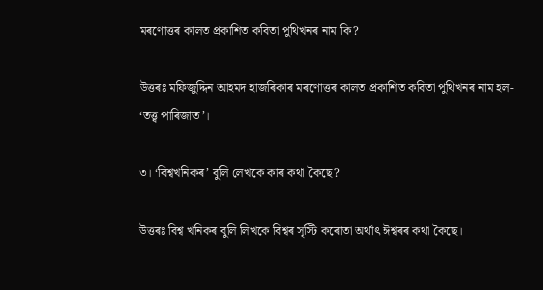মৰণোত্তৰ কালত প্ৰকাশিত কবিতা পুথিখনৰ নাম কি?

উত্তৰঃ মফিজুদ্দিন আহমদ হাজৰিকাৰ মৰণোত্তৰ কালত প্ৰকাশিত কবিতা পুথিখনৰ নাম হল- ‘তত্ত্ব পাৰিজাত’।

৩। ‘বিশ্বখনিকৰ’ বুলি লেখকে কাৰ কথা কৈছে?

উত্তৰঃ বিশ্ব খনিকৰ বুলি লিখকে বিশ্বৰ সৃস্টি কৰোতা অৰ্থাৎ ঈশ্বৰৰ কথা কৈছে।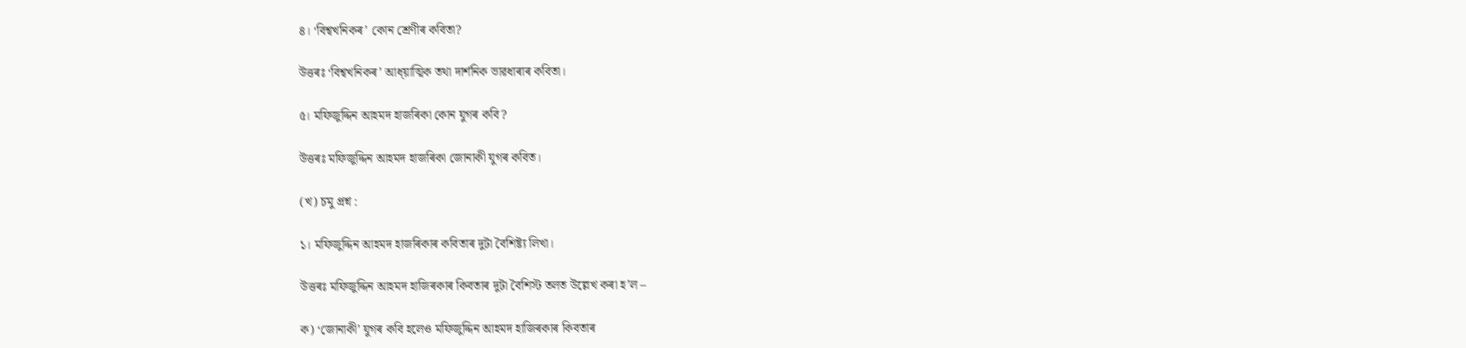৪। ‘বিশ্বখনিকৰ’ কোন শ্ৰেণীৰ কবিতা?

উত্তৰঃ ‘বিশ্বখনিকৰ’ আধ্য়াত্মিক তথা দাৰ্শনিক ভাৱধাৰাৰ কবিতা।

৫। মফিজুদ্দিন আহমদ হাজৰিকা কোন যুগৰ কবি?

উত্তৰঃ মফিজুদ্দিন আহমদ হাজৰিকা জোনাকী যুগৰ কবিত।

(খ) চমু প্ৰশ্ন :

১। মফিজুদ্দিন আহমদ হাজৰিকাৰ কবিতাৰ দুটা বৈশিষ্ট্য লিখা।

উত্তৰঃ মফিজুদ্দিন আহমদ হাজিৰকাৰ কিবতাৰ দুটা বৈশিস্ট তলত উল্লেখ কৰা হ’ল –

ক) ‘জোনাকী’ যুগৰ কবি হলেও মফিজুদ্দিন আহমদ হাজিৰকাৰ কিবতাৰ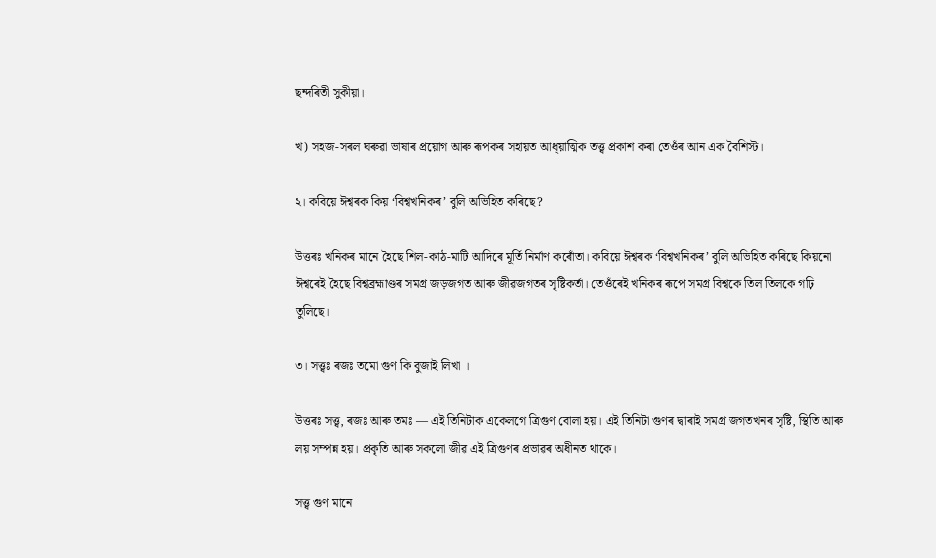ছন্দৰিতী সুকীয়া।

খ) সহজ-সৰল ঘৰুৱা ভাষাৰ প্ৰয়োগ আৰু ৰূপকৰ সহায়ত আধ্য়াত্মিক তত্ত্ব প্ৰকাশ কৰা তেওঁৰ আন এক বৈশিস্ট।

২। কবিয়ে ঈশ্বৰক কিয় ‘বিশ্বখনিকৰ’ বুলি অভিহিত কৰিছে?

উত্তৰঃ খনিকৰ মানে হৈছে শিল-কাঠ-মাটি আদিৰে মূর্তি নির্মাণ কৰোঁতা। কবিয়ে ঈশ্বৰক ‘বিশ্বখনিকৰ’ বুলি অভিহিত কৰিছে কিয়নো ঈশ্বৰেই হৈছে বিশ্বব্রহ্মাণ্ডৰ সমগ্র জড়জগত আৰু জীৱজগতৰ সৃষ্টিকর্তা। তেওঁৰেই খনিকৰ ৰূপে সমগ্র বিশ্বকে তিল তিলকে গঢ়ি তুলিছে।

৩। সত্ত্বঃ ৰজঃ তমো গুণ কি বুজাই লিখা ।

উত্তৰঃ সত্ত্ব, ৰজঃ আৰু তমঃ — এই তিনিটাক একেলগে ত্রিগুণ বোলা হয়। এই তিনিটা গুণৰ দ্বাৰাই সমগ্ৰ জগতখনৰ সৃষ্টি, স্থিতি আৰু লয় সম্পন্ন হয়। প্ৰকৃতি আৰু সকলো জীৱ এই ত্রিগুণৰ প্ৰভাৱৰ অধীনত থাকে।

সত্ত্ব গুণ মানে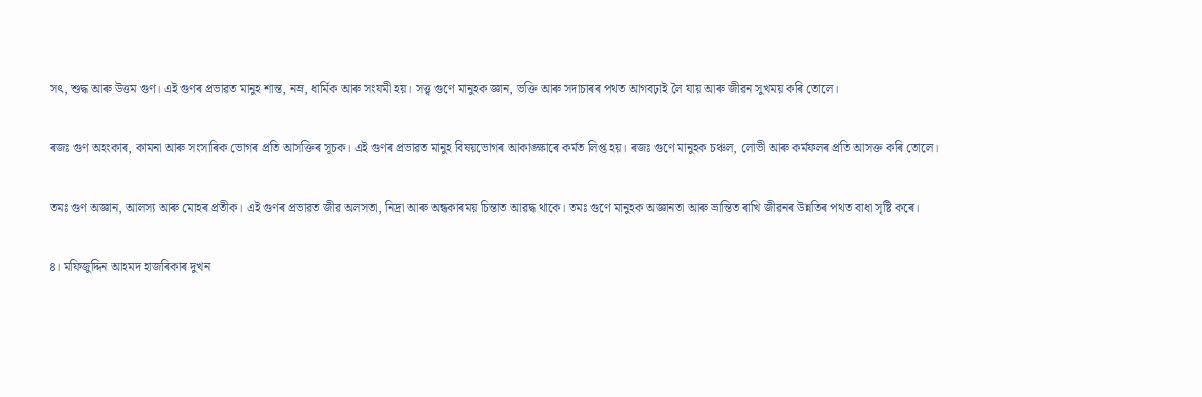সৎ, শুদ্ধ আৰু উত্তম গুণ। এই গুণৰ প্ৰভাৱত মানুহ শান্ত, নম্ৰ, ধাৰ্মিক আৰু সংযমী হয়। সত্ত্ব গুণে মানুহক জ্ঞান, ভক্তি আৰু সদাচাৰৰ পথত আগবঢ়াই লৈ যায় আৰু জীৱন সুখময় কৰি তোলে।

ৰজঃ গুণ অহংকাৰ, কামনা আৰু সংসাৰিক ভোগৰ প্ৰতি আসক্তিৰ সূচক। এই গুণৰ প্ৰভাৱত মানুহ বিষয়ভোগৰ আকাঙ্ক্ষাৰে কৰ্মত লিপ্ত হয়। ৰজঃ গুণে মানুহক চঞ্চল, লোভী আৰু কৰ্মফলৰ প্ৰতি আসক্ত কৰি তোলে।

তমঃ গুণ অজ্ঞান, আলস্য আৰু মোহৰ প্ৰতীক। এই গুণৰ প্ৰভাৱত জীৱ অলসতা, নিদ্ৰা আৰু অন্ধকাৰময় চিন্তাত আৱদ্ধ থাকে। তমঃ গুণে মানুহক অজ্ঞানতা আৰু ভ্ৰান্তিত ৰাখি জীৱনৰ উন্নতিৰ পথত বাধা সৃষ্টি কৰে।

৪। মফিজুদ্দিন আহমদ হাজৰিকাৰ দুখন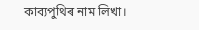কাব্যপুথিৰ নাম লিখা।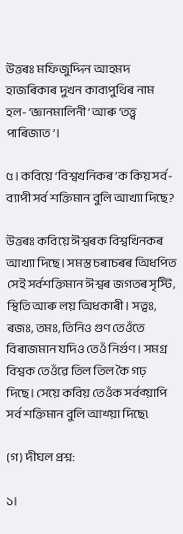উত্তৰঃ মফিজুদ্দিন আহমদ হাজৰিকাৰ দুখন কাব্যপুথিৰ নাম হল- ‘জ্ঞানমালিনী’ আৰু ‘তত্ত্ব পাৰিজাত’।

৫। কবিয়ে ‘বিশ্বখনিকৰ’ক কিয় সৰ্ব-ব্যাপী সৰ্ব শক্তিমান বুলি আখ্যা দিছে?

উত্তৰঃ কবিয়ে ঈশ্বৰক বিশ্বখিনকৰ আখ্যা দিছে। সমস্ত চৰাচৰৰ অিধপিত সেই সৰ্বশক্তিমান ঈশ্বৰ জগতৰ সৃস্টি, স্থিতি আৰু লয় অিধকাৰী। সত্বঃ, ৰজঃ, তমঃ, তিনিও গুণ তেওঁতে বিৰাজমান যদিও তেওঁ নিৰ্গুণ। সমগ্ৰ বিশ্বক তেওঁৱে তিল তিল কৈ গঢ় দিছে। সেয়ে কবিয় তেওঁক সৰ্বব্য়াপি সৰ্ব শক্তিমান বুলি আখ্য়া দিছে৷

(গ) দীঘল প্ৰশ্ন:

১।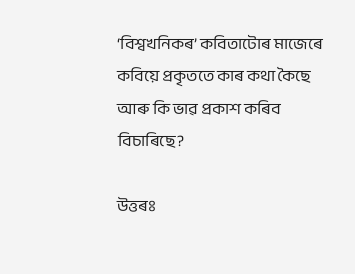‘বিশ্বখনিকৰ’ কবিতাটোৰ মাজেৰে কবিয়ে প্ৰকৃততে কাৰ কথা কৈছে আৰু কি ভাৱ প্ৰকাশ কৰিব বিচাৰিছে?

উত্তৰঃ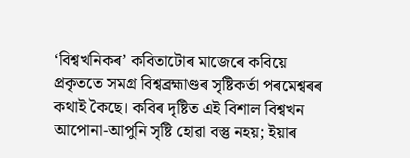‘বিশ্বখনিকৰ’ কবিতাটোৰ মাজেৰে কবিয়ে প্ৰকৃততে সমগ্ৰ বিশ্বব্ৰহ্মাণ্ডৰ সৃষ্টিকৰ্তা পৰমেশ্বৰৰ কথাই কৈছে। কবিৰ দৃষ্টিত এই বিশাল বিশ্বখন আপোনা-আপুনি সৃষ্টি হোৱা বস্তু নহয়; ইয়াৰ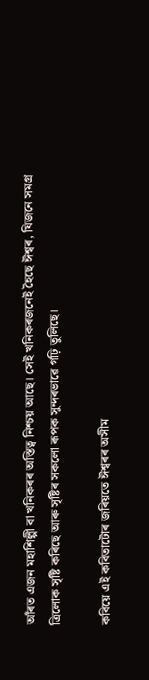আঁৰত এজন মহাশিল্পী বা খনিকৰৰ অস্তিত্ব নিশ্চয় আছে। সেই খনিকৰজনেই হৈছে ঈশ্বৰ, যিজনে সমগ্ৰ ত্ৰিলোক সৃষ্টি কৰিছে আৰু সৃষ্টিৰ সকলো ৰূপক সুন্দৰভাৱে গঢ়ি তুলিছে।

কবিয়ে এই কবিতাটোৰ জৰিয়তে ঈশ্বৰৰ অসীম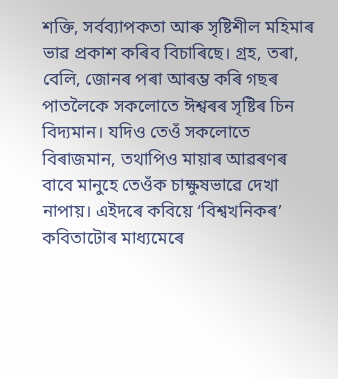শক্তি, সৰ্বব্যাপকতা আৰু সৃষ্টিশীল মহিমাৰ ভাৱ প্ৰকাশ কৰিব বিচাৰিছে। গ্ৰহ, তৰা, বেলি, জোনৰ পৰা আৰম্ভ কৰি গছৰ পাতলৈকে সকলোতে ঈশ্বৰৰ সৃষ্টিৰ চিন বিদ্যমান। যদিও তেওঁ সকলোতে বিৰাজমান, তথাপিও মায়াৰ আৱৰণৰ বাবে মানুহে তেওঁক চাক্ষুষভাৱে দেখা নাপায়। এইদৰে কবিয়ে ‘বিশ্বখনিকৰ’ কবিতাটোৰ মাধ্যমেৰে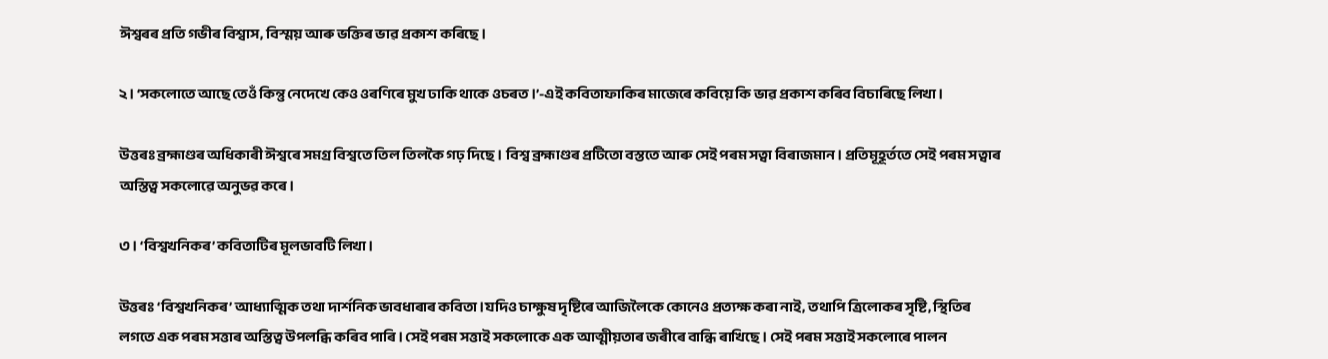ঈশ্বৰৰ প্ৰতি গভীৰ বিশ্বাস, বিস্ময় আৰু ভক্তিৰ ভাৱ প্ৰকাশ কৰিছে।

২। ‘সকলোতে আছে তেওঁ কিন্তু নেদেখে কেও ওৰণিৰে মুখ ঢাকি থাকে ওচৰত ।’-এই কবিতাফাকিৰ মাজেৰে কবিয়ে কি ভাৱ প্ৰকাশ কৰিব বিচাৰিছে লিখা ।

উত্তৰঃ ব্ৰহ্মাণ্ডৰ অধিকাৰী ঈশ্বৰে সমগ্ৰ বিশ্বতে তিল তিলকৈ গঢ় দিছে। বিশ্ব ব্ৰহ্মাণ্ডৰ প্ৰটিতো বস্ততে আৰু সেই পৰম সত্বা বিৰাজমান। প্ৰতিমূহূৰ্ততে সেই পৰম সত্বাৰ অস্তিত্ব সকলোৱে অনুভৱ কৰে।

৩। ‘বিশ্বখনিকৰ’ কবিতাটিৰ মূলভাবটি লিখা ।

উত্তৰঃ ‘বিশ্বখনিকৰ’ আধ্যাত্মিক তথা দাৰ্শনিক ভাবধাৰাৰ কবিতা।যদিও চাক্ষুষ দৃষ্টিৰে আজিলৈকে কোনেও প্ৰত্যক্ষ কৰা নাই, তথাপি ত্ৰিলোকৰ সৃষ্টি, স্থিতিৰ লগতে এক পৰম সত্তাৰ অস্তিত্ব উপলব্ধি কৰিব পাৰি। সেই পৰম সত্তাই সকলোকে এক আত্মীয়তাৰ জৰীৰে বান্ধি ৰাখিছে। সেই পৰম সত্তাই সকলোৰে পালন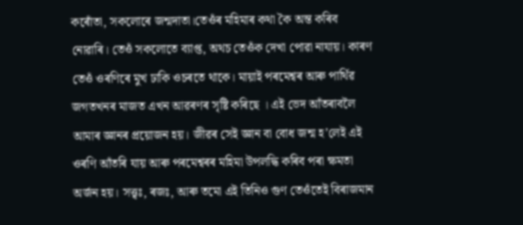কৰোঁতা, সকলোৰে জন্মদাতা।তেওঁৰ মহিমাৰ কথা কৈ অন্ত কৰিব নোৱাৰি। তেওঁ সকলোতে ব্যাপ্ত, অথচ তেওঁক দেখা পোৱা নাযায়। কাৰণ তেওঁ ওৰণিৰে মুখ ঢাকি ওচৰতে থাকে। মায়াই পৰমেশ্বৰ আৰু পাৰ্থিৱ জগতখনৰ মাজত এখন আৱৰণৰ সৃষ্টি কৰিছে । এই ভেদ আঁতৰাবলৈ আমাৰ জ্ঞানৰ প্ৰয়োজন হয়। জীৱৰ সেই জ্ঞান বা বোধ জন্ম হ’লেই এই ওৰণি আঁতৰি যায় আৰু পৰমেশ্বৰৰ মহিমা উপলদ্ধি কৰিব পৰা ক্ষমতা অৰ্জন হয়। সত্ত্বঃ, ৰজঃ, আৰু তমো এই তিনিও গুণ তেওঁতেই বিৰাজমান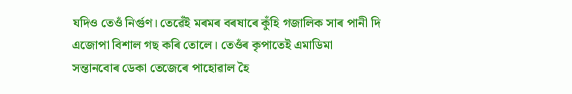যদিও তেওঁ নিৰ্গুণ। তেৱেঁই মৰমৰ বৰষাৰে কুঁহি গজালিক সাৰ পানী দি এজোপা বিশাল গছ কৰি তোলে। তেওঁৰ কৃপাতেই এমাডিমা সন্তানবোৰ ডেকা তেজেৰে পাহোৱাল হৈ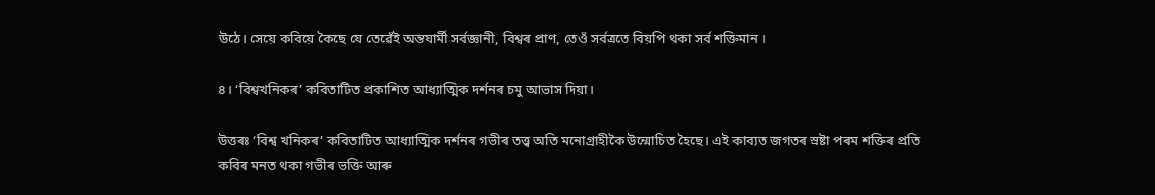উঠে। সেয়ে কবিয়ে কৈছে যে তেৱেঁই অন্তযাৰ্মী সৰ্বজ্ঞানী, বিশ্বৰ প্ৰাণ, তেওঁ সৰ্বত্ৰতে বিয়পি থকা সৰ্ব শক্তিমান ।

৪। ‘বিশ্বখনিকৰ’ কবিতাটিত প্ৰকাশিত আধ্যাত্মিক দৰ্শনৰ চমু আভাস দিয়া।

উত্তৰঃ ‘বিশ্ব খনিকৰ’ কবিতাটিত আধ্যাত্মিক দৰ্শনৰ গভীৰ তত্ত্ব অতি মনোগ্রাহীকৈ উন্মোচিত হৈছে। এই কাব্যত জগতৰ স্ৰষ্টা পৰম শক্তিৰ প্ৰতি কবিৰ মনত থকা গভীৰ ভক্তি আৰু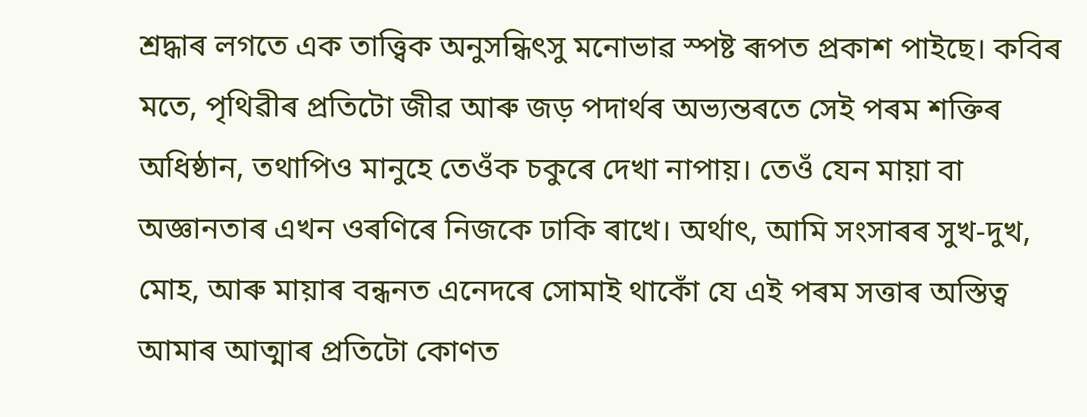শ্ৰদ্ধাৰ লগতে এক তাত্ত্বিক অনুসন্ধিৎসু মনোভাৱ স্পষ্ট ৰূপত প্ৰকাশ পাইছে। কবিৰ মতে, পৃথিৱীৰ প্ৰতিটো জীৱ আৰু জড় পদাৰ্থৰ অভ্যন্তৰতে সেই পৰম শক্তিৰ অধিষ্ঠান, তথাপিও মানুহে তেওঁক চকুৰে দেখা নাপায়। তেওঁ যেন মায়া বা অজ্ঞানতাৰ এখন ওৰণিৰে নিজকে ঢাকি ৰাখে। অৰ্থাৎ, আমি সংসাৰৰ সুখ-দুখ, মোহ, আৰু মায়াৰ বন্ধনত এনেদৰে সোমাই থাকোঁ যে এই পৰম সত্তাৰ অস্তিত্ব আমাৰ আত্মাৰ প্ৰতিটো কোণত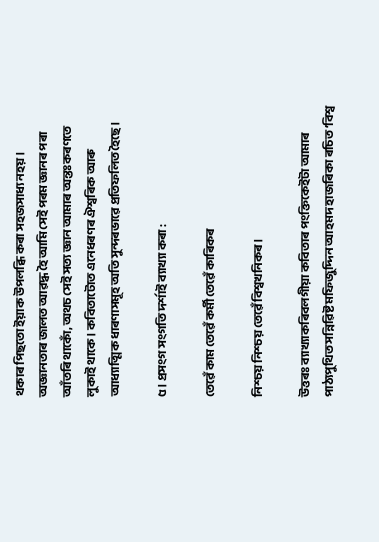থকাৰ পিছতো ইয়াক উপলব্ধি কৰা সহজসাধ্য নহয়। অজ্ঞানতাৰ জালত আৱদ্ধ হৈ আমি সেই পৰম জ্ঞানৰ পৰা আঁতৰি থাকোঁ, অথচ সেই সত্য জ্ঞান আমাৰ অন্তঃকৰণতে লুকাই থাকে। কবিতাটোত এনেধৰণৰ ঐশ্বৰিক আৰু আধ্যাত্মিক ধাৰণাসমূহ অতি সুন্দৰভাৱে প্ৰতিফলিত হৈছে।

৫। প্ৰসংগ সংগতি দৰ্শাই ব্যাখ্যা কৰা :

তেৱেঁ কাম তেৱেঁ কৰ্মী তেৱেঁ কাৰিকৰ

নিশ্চয় নিশ্চয় তেৱেঁ বিশ্বখনিকৰ ।

উত্তৰঃ ব্যাখ্যাকৰিবলগীয়া কবিতাৰ পংক্তিকেইটা আমাৰ পাঠ্যপুথিত সন্নিৱিষ্ট মফিজুদ্দিন আহমদ হাজৰিকা ৰচিত ‘বিশ্ব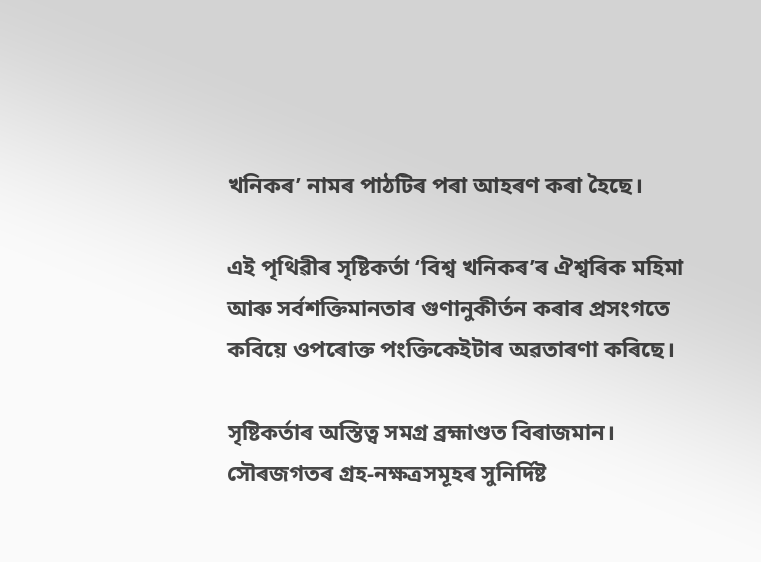খনিকৰ’ নামৰ পাঠটিৰ পৰা আহৰণ কৰা হৈছে।

এই পৃথিৱীৰ সৃষ্টিকৰ্তা ‘বিশ্ব খনিকৰ’ৰ ঐশ্বৰিক মহিমা আৰু সৰ্বশক্তিমানতাৰ গুণানুকীৰ্তন কৰাৰ প্ৰসংগতে কবিয়ে ওপৰোক্ত পংক্তিকেইটাৰ অৱতাৰণা কৰিছে।

সৃষ্টিকৰ্তাৰ অস্তিত্ব সমগ্ৰ ব্ৰহ্মাণ্ডত বিৰাজমান। সৌৰজগতৰ গ্ৰহ-নক্ষত্ৰসমূহৰ সুনিৰ্দিষ্ট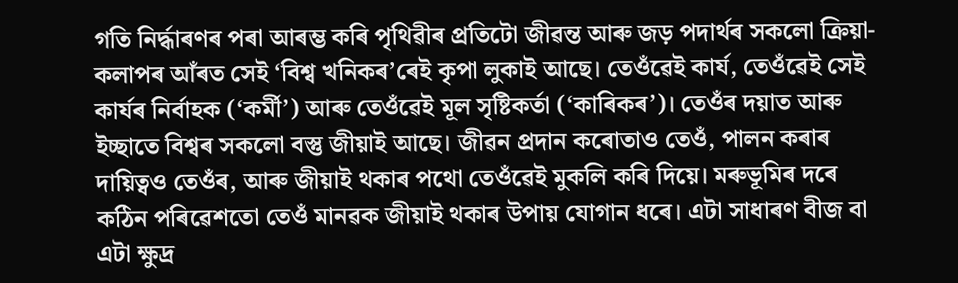গতি নিৰ্দ্ধাৰণৰ পৰা আৰম্ভ কৰি পৃথিৱীৰ প্ৰতিটো জীৱন্ত আৰু জড় পদাৰ্থৰ সকলো ক্ৰিয়া-কলাপৰ আঁৰত সেই ‘বিশ্ব খনিকৰ’ৰেই কৃপা লুকাই আছে। তেওঁৱেই কাৰ্য, তেওঁৱেই সেই কাৰ্যৰ নিৰ্বাহক (‘কৰ্মী’) আৰু তেওঁৱেই মূল সৃষ্টিকৰ্তা (‘কাৰিকৰ’)। তেওঁৰ দয়াত আৰু ইচ্ছাতে বিশ্বৰ সকলো বস্তু জীয়াই আছে। জীৱন প্ৰদান কৰোতাও তেওঁ, পালন কৰাৰ দায়িত্বও তেওঁৰ, আৰু জীয়াই থকাৰ পথো তেওঁৱেই মুকলি কৰি দিয়ে। মৰুভূমিৰ দৰে কঠিন পৰিৱেশতো তেওঁ মানৱক জীয়াই থকাৰ উপায় যোগান ধৰে। এটা সাধাৰণ বীজ বা এটা ক্ষুদ্ৰ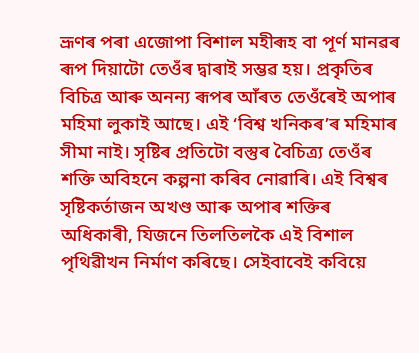ভ্ৰূণৰ পৰা এজোপা বিশাল মহীৰূহ বা পূৰ্ণ মানৱৰ ৰূপ দিয়াটো তেওঁৰ দ্বাৰাই সম্ভৱ হয়। প্ৰকৃতিৰ বিচিত্ৰ আৰু অনন্য ৰূপৰ আঁৰত তেওঁৰেই অপাৰ মহিমা লুকাই আছে। এই ‘বিশ্ব খনিকৰ’ৰ মহিমাৰ সীমা নাই। সৃষ্টিৰ প্ৰতিটো বস্তুৰ বৈচিত্ৰ্য তেওঁৰ শক্তি অবিহনে কল্পনা কৰিব নোৱাৰি। এই বিশ্বৰ সৃষ্টিকৰ্তাজন অখণ্ড আৰু অপাৰ শক্তিৰ অধিকাৰী, যিজনে তিলতিলকৈ এই বিশাল পৃথিৱীখন নিৰ্মাণ কৰিছে। সেইবাবেই কবিয়ে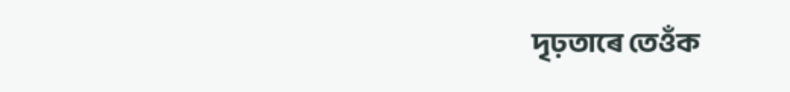দৃঢ়তাৰে তেওঁক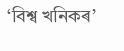‘বিশ্ব খনিকৰ’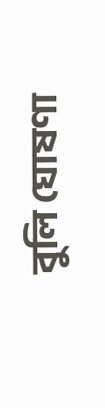বুলি ঘোষণা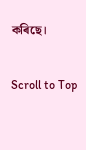কৰিছে।

Scroll to Top